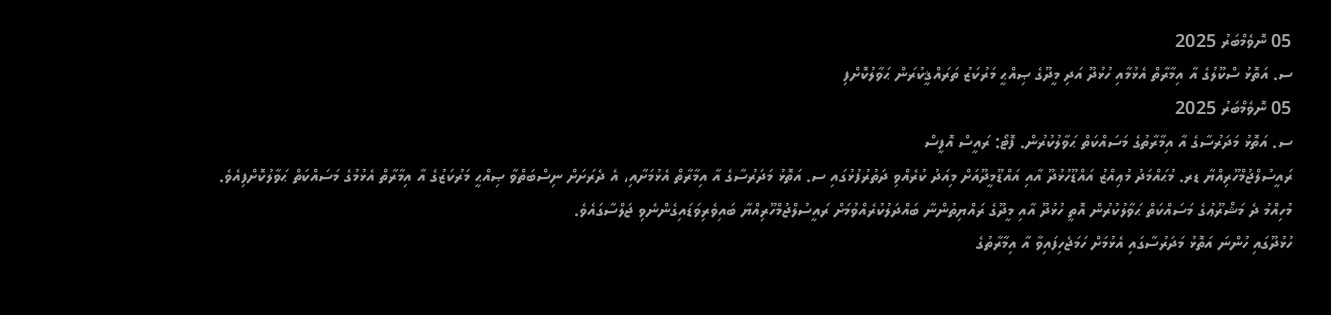05 ނޮވެމްބަރު 2025
ސ. އަތޮޅު ސްކޫލުގެ އާ އިމާރާތް އެޅުމާއި ހުޅުދޫ އަދި މީދޫގެ ޞިއްޙީ މަރުކަޒު ތަރައްޤީކުރަން ޙަވާލުކޮށްފި
05 ނޮވެމްބަރު 2025
ސ. އަތޮޅު މަދަރުސާގެ އާ އިމާރާތުގެ މަސައްކަތް ޙަވާލުކުރުން. ފޮޓޯ: ރައީސް އޮފީސް
ރައީސުލްޖުމްހޫރިއްޔާ ޑރ. މުޙައްމަދު މުޢިއްޒު އައްޑޫހުޅުދޫ އާއި އައްޑޫމީދޫއަށް މިއަދު ކުރެއްވި ދަތުރުފުޅުގައި ސ. އަތޮޅު މަދަރުސާގެ އާ އިމާރާތް އެޅުމަށާއި، އެ ދެރަށަށް ނިސްބަތްވާ ޞިއްޙީ މަރުކަޒުގެ އާ އިމާރާތް އެޅުމުގެ މަސައްކަތް ޙަވާލުކޮށްފިއެވެ.
މުހިއްމު ދެ މަޝްރޫޢުގެ މަސައްކަތް ޙަވާލުކުރުން އޮތީ ހުޅުދޫ އާއި މީދޫގެ ރައްޔިތުންނާ ބައްދަލުކުރެއްވުމަށް ރައީސުލްޖުމްހޫރިއްޔާ ބައިވެރިވަޑައިގެންނެވި ޖަލްސާގައެވެ.
ހުޅުދޫގައި ހުންނަ އަތޮޅު މަދަރުސާގައި އެޅުމަށް ހަމަޖެހިފައިވާ އާ އިމާރާތުގެ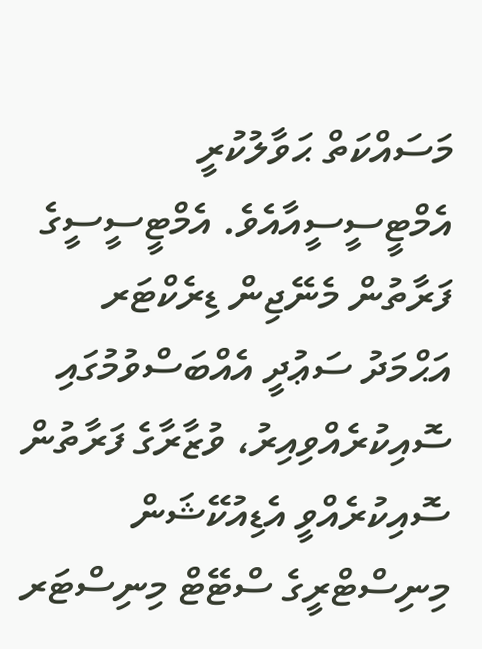މަސައްކަތް ޙަވާލުކުރީ އެމްޓީސީސީއާއެވެ. އެމްޓީސީސީގެ ފަރާތުން މެނޭޖިން ޑިރެކްޓަރ އަޙްމަދު ސަޢުދީ އެއްބަސްވުމުގައި ސޮއިކުރެއްވިއިރު، ވުޒާރާގެ ފަރާތުން ސޮއިކުރެއްވީ އެޑިއުކޭޝަން މިނިސްޓްރީގެ ސްޓޭޓް މިނިސްޓަރ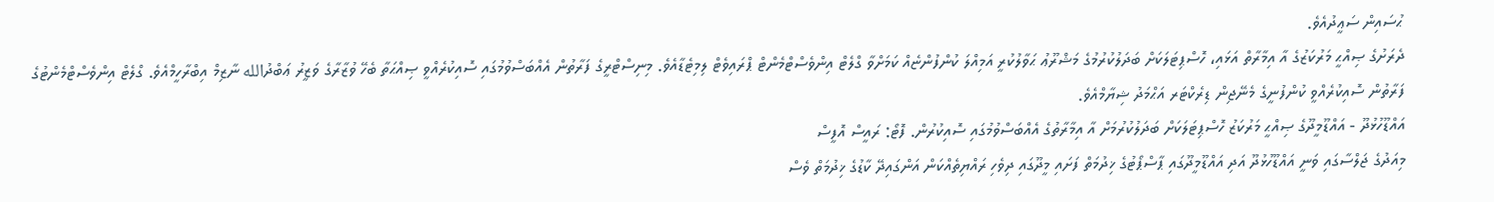ޙުސައިން ސަޢީދުއެވެ.
ދެރަށުގެ ޞިއްޙީ މަރުކަޒުގެ އާ އިމާރާތް އަޅައި، ހޮސްޕިޓަލަކަށް ބަދަލުކުރުމުގެ މަޝްރޫޢު ޙަވާލުކުރީ އަމިއްލަ ކުންފުންޏެއް ކަމަށްވާ ގްލެޓް އިންވެސްޓްމެންޓް ޕްރައިވެޓް ލިމިޓެޑާއެވެ. މިނިސްޓްރީގެ ފަރާތުން އެއްބަސްވުމުގައި ސޮއިކުރެއްވީ ޞިއްޙަތާ ބެހޭ ވުޒާރާގެ ވަޒީރު ޢަބްދުالله ނާޒިމް އިބްރާހީމްއެވެ. ގްލެޓް އިންވެސްޓްމެންޓުގެ ފަރާތުން ސޮއިކުރެއްވީ ކުންފުނީގެ މެނޭޖިން ޑިރެކްޓަރ އަޙްމަދު ޝިޔާމްއެވެ.
އައްޑޫހުޅުދޫ - އައްޑޫމީދޫގެ ޞިއްޙީ މަރުކަޒު ހޮސްޕިޓަލަކަށް ބަދަލުކުރުމަށް އާ އިމާރާތުގެ އެއްބަސްވުމުގައި ސޮއިކުރުން. ފޮޓޯ: ރައީސް އޮފީސް
މިއަދުގެ ޖަލްސާގައި ވަނީ އައްޑޫހުޅުދޫ އަދި އައްޑޫމީދޫގައި ޕާސްޕޯޓުގެ ޚިދުމަތް ފަށައި މީދޫގައި ދިވެހި ރައްޔިތެއްކަން އަންގައިދޭ ކާޑުގެ ޚިދުމަތް ވެސް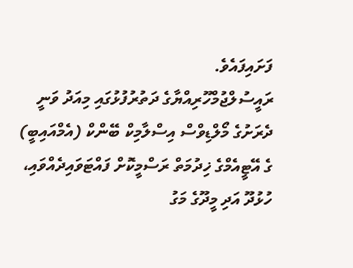ފަށައިފައެވެ.
ރައީސުލްޖުމްހޫރިއްޔާގެ ދަތުރުފުޅުގައި މިއަދު ވަނީ ދެރަށުގެ މޯލްޑިވްސް އިސްލާމިކް ބޭންކް (އެމްއައިބީ) ގެ އޭޓީއެމްގެ ޚިދުމަތް ރަސްމީކޮށް ފައްޓަވައިދެއްވައި، ހުޅުދޫ އަދި މީދޫގެ މަގު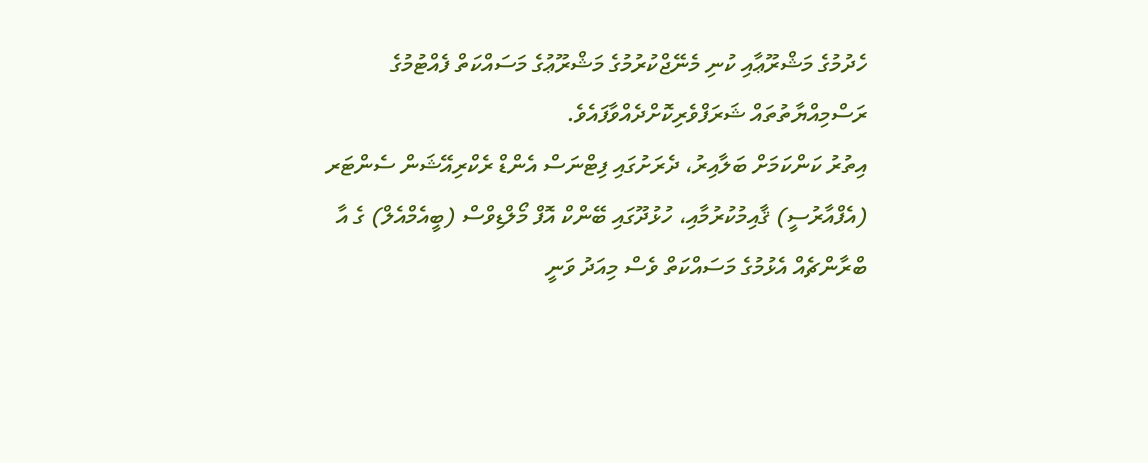ހެދުމުގެ މަޝްރޫޢާއި ކުނި މެނޭޖްކުރުމުގެ މަޝްރޫޢުގެ މަސައްކަތް ފެއްޓުމުގެ ރަސްމިއްޔާތުތައް ޝަރަފްވެރިކޮށްދެއްވާފައެވެ.
އިތުރު ކަންކަމަށް ބަލާއިރު، ދެރަށުގައި ފިޓްނަސް އެންޑް ރެކްރިއޭޝަން ސެންޓަރ (އެފްއާރުސީ) ޤާއިމުކުރުމާއި، ހުޅުދޫގައި ބޭންކް އޮފް މޯލްޑިވްސް (ބީއެމްއެލް) ގެ އާ ބްރާންޗެއް އެޅުމުގެ މަސައްކަތް ވެސް މިއަދު ވަނީ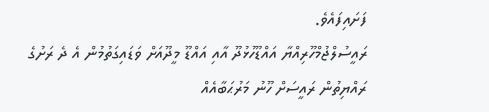ފަށައިފައެވެ.
ރައީސުލްޖުމްހޫރިއްޔާ އައްޑޫހުޅުދޫ އާއި އައްޑޫ މީދޫއަށް ވަޑައިގަތުމުން އެ ދެ ރަށުގެ ރައްޔިތުން ރައީސަށް ހޫނު މަރުޙަބާއެއް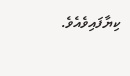ކިޔާފައިވެއެވެ.